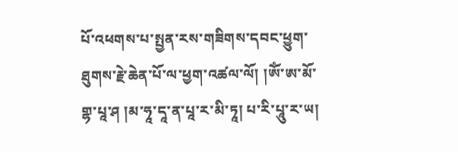པོ་འཕགས་པ་སྤྱན་རས་གཟིགས་དབང་ཕྱུག་ཐུགས་རྗེ་ཆེན་པོ་ལ་ཕྱག་འཚལ་ལོ། །ཨོཾ་ཨ་མོ་གྷ་པཱ་ཤ །མ་ཧཱ་དཱ་ན་པཱ་ར་མི་ཏཱ། པ་རི་པཱུ་ར་ཡ།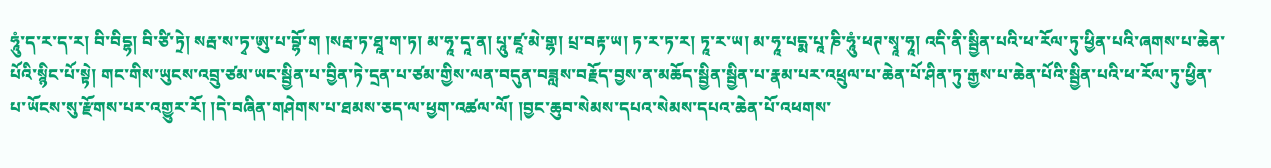ཧཱུཾ་ད་ར་ད་ར། བི་བིདྷ། བི་ཙི་ཏྲེ། སརྦ་ས་ཏྭ་ཨུ་པ་བྷོ་ག །སརྦ་ཏ་ཐཱ་ག་ཏ། མ་ཧཱ་དཱ་ན། པཱུ་ཛཱ་མེ་གྷ། པྲ་བརྟ་ཡ། ཏ་ར་ཏ་ར། ཏཱ་ར་ཡ། མ་ཧཱ་པདྨ་པཱ་ཎི་ཧཱུཾ་ཕཊ་སྭཱ་ཧཱ། འདི་ནི་སྦྱིན་པའི་ཕ་རོལ་ཏུ་ཕྱིན་པའི་ཞགས་པ་ཆེན་པོའི་སྙིང་པོ་སྟེ། གང་གིས་ཡུངས་འབྲུ་ཙམ་ཡང་སྦྱིན་པ་བྱིན་ཏེ་དྲན་པ་ཙམ་གྱིས་ལན་བདུན་བཟླས་བརྗོད་བྱས་ན་མཆོད་སྦྱིན་སྦྱིན་པ་རྣམ་པར་འཕྲུལ་པ་ཆེན་པོ་ཤིན་ཏུ་རྒྱས་པ་ཆེན་པོའི་སྦྱིན་པའི་ཕ་རོལ་ཏུ་ཕྱིན་པ་ཡོངས་སུ་རྫོགས་པར་འགྱུར་རོ། །དེ་བཞིན་གཤེགས་པ་ཐམས་ཅད་ལ་ཕྱག་འཚལ་ལོ། །བྱང་ཆུབ་སེམས་དཔའ་སེམས་དཔའ་ཆེན་པོ་འཕགས་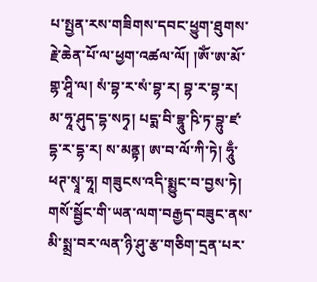པ་སྤྱན་རས་གཟིགས་དབང་ཕྱུག་ཐུགས་རྗེ་ཆེན་པོ་ལ་ཕྱག་འཚལ་ལོ། །ཨོཾ་ཨ་མོ་གྷ་ཤཱི་ལ། སཾ་བྷ་ར་སཾ་བྷ་ར། བྷ་ར་བྷ་ར། མ་ཧཱ་ཤུད་དྷ་སཏྭ། པདྨ་བི་བྷཱུ་ཥི་ཏ་བྷུ་ཛ་དྷ་ར་དྷ་ར། ས་མནྟ། ཨ་བ་ལོ་ཀི་ཏེ། ཧཱུྃ་ཕཊ་སྭཱ་ཧཱ། གཟུངས་འདི་སྨྱུང་བ་བྱས་ཏེ། གསོ་སྦྱོང་གི་ཡན་ལག་བརྒྱད་བཟུང་ནས་མི་སྨྲ་བར་ལན་ཉི་ཤུ་རྩ་གཅིག་དྲན་པར་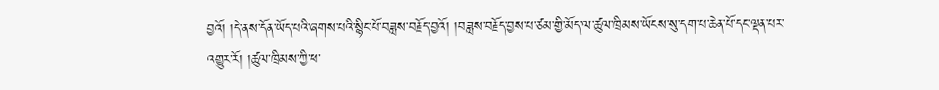བྱའོ། །དེ་ནས་དོན་ཡོད་པའི་ཞགས་པའི་སྙིང་པོ་བཟླས་བརྗོད་བྱའོ། །བཟླས་བརྗོད་བྱས་པ་ཙམ་གྱི་མོད་ལ་ཚུལ་ཁྲིམས་ཡོངས་སུ་དག་པ་ཆེན་པོ་དང་ལྡན་པར་འགྱུར་རོ། །ཚུལ་ཁྲིམས་ཀྱི་ཕ་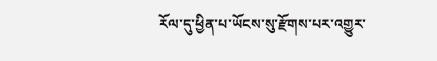རོལ་དུ་ཕྱིན་པ་ཡོངས་སུ་རྫོགས་པར་འགྱུར་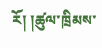རོ། །ཚུལ་ཁྲིམས་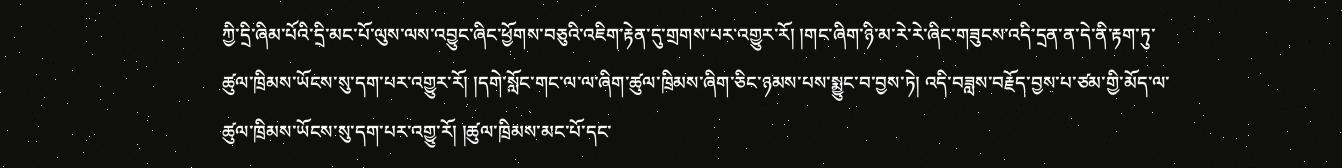ཀྱི་དྲི་ཞིམ་པོའི་དྲི་མང་པོ་ལུས་ལས་འབྱུང་ཞིང་ཕྱོགས་བཅུའི་འཇིག་རྟེན་དུ་གྲགས་པར་འགྱུར་རོ། །གང་ཞིག་ཉི་མ་རེ་རེ་ཞིང་གཟུངས་འདི་དྲན་ན་དེ་ནི་རྟག་ཏུ་ཚུལ་ཁྲིམས་ཡོངས་སུ་དག་པར་འགྱུར་རོ། །དགེ་སློང་གང་ལ་ལ་ཞིག་ཚུལ་ཁྲིམས་ཞིག་ཅིང་ཉམས་པས་སྨྱུང་བ་བྱས་ཏེ། འདི་བཟླས་བརྗོད་བྱས་པ་ཙམ་གྱི་མོད་ལ་ཚུལ་ཁྲིམས་ཡོངས་སུ་དག་པར་འགྱུ་རོ། །ཚུལ་ཁྲིམས་མང་པོ་དང་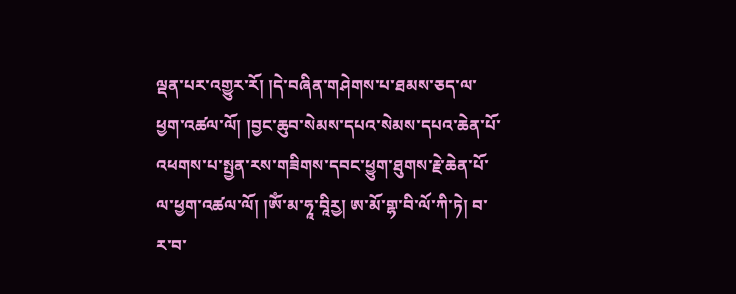ལྡན་པར་འགྱུར་རོ། །དེ་བཞིན་གཤེགས་པ་ཐམས་ཅད་ལ་ཕྱག་འཚལ་ལོ། །བྱང་ཆུབ་སེམས་དཔའ་སེམས་དཔའ་ཆེན་པོ་འཕགས་པ་སྤྱན་རས་གཟིགས་དབང་ཕྱུག་ཐུགས་རྗེ་ཆེན་པོ་ལ་ཕྱག་འཚལ་ལོ། །ཨོཾ་མ་ཧཱ་བཱིརྱ། ཨ་མོ་གྷ་བི་ལོ་ཀི་ཏེ། བ་ར་བ་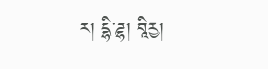ར། དྷི་ཌྷ། བཱིརྱ།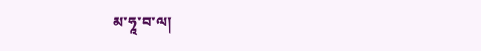མ་ཧཱ་བ་ལ།